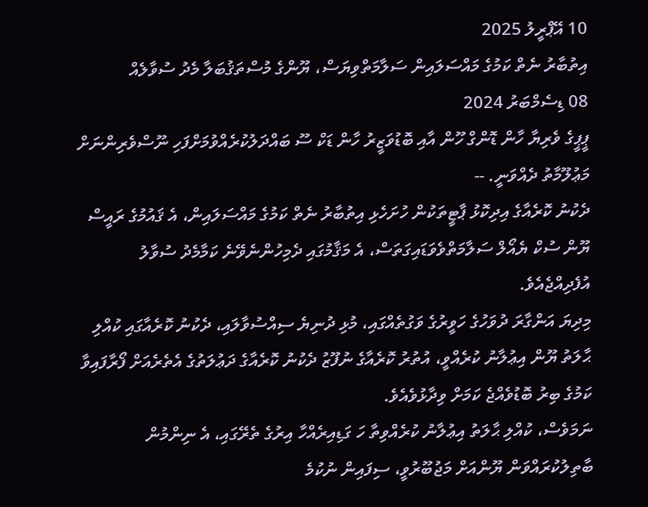10 އޭޕްރީލު 2025
އިތުބާރު ނެތް ކަމުގެ މައްސަލައިން ސަލާމަތްވިޔަސް، ޔޫންގެ މުސްތަޤުބަލާ މެދު ސުވާލެއް
08 ޑިސެމްބަރު 2024
ޕީޕީގެ ވެރިޔާ ހާން ޑޮންގް ހޫން އާއި ބޮޑުވަޒީރު ހާން ޑަކް ސޫ ބައްދަލުކުރެއްވުމަށްފަހި ނޫސްވެރިންނަށް މަޢުލޫމާތު ދެއްވަނީ. --
ދެކުނު ކޮރެއާގެ އިދިކޮޅު ޕާޓީތަކުން ހުށަހެޅި އިތުބާރު ނެތް ކަމުގެ މައްސަލައިން، އެ ޤައުމުގެ ރައީސް ޔޫން ސުކް ޔެއޯލް ސަލާމަތްވެވަޑައިގަތަސް، އެ މަޤާމުގައި ދެމިހުންނެވޭނެ ކަމާމެދު ސުވާލު އުފެދިއްޖެއެވެ.
މިދިޔަ އަންގާރަ ދުވަހުގެ ހަވީރުގެ ވަގުތެއްގައި، މުޅި ދުނިޔެ ސިއްސުވާލައި، ދެކުނު ކޮރެއާގައި ކުއްލި ޙާލަތު ޔޫން އިޢުލާނު ކުރެއްވީ، އުތުރު ކޮރެއާގެ ނުފޫޒު ދެކުނު ކޮރެއާގެ ދަޢުލަތުގެ އެތެރެއަށް ފޯރާފައިވާ ކަމުގެ ބިރު ބޮޑުވެއްޖެ ކަމަށް ވިދާޅުވެއެވެ.
ނަމަވެސް، ކުއްލި ޙާލަތު އިޢުލާނު ކުރެއްވިތާ ހަ ގަޑިއިރެއްހާ އިރުގެ ތެރޭގައި، އެ ނިންމުން ބާތިލުކުރައްވަން ޔޫންއަށް މަޖުބޫރުވީ، ސިފައިން ނުކުމެ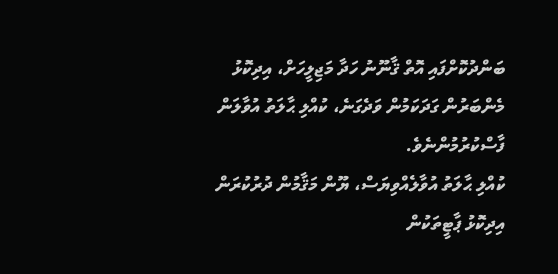ބަންދުކޮށްފައި އޮތް ޤާނޫނު ހަދާ މަޖިލީހަށް، އިދިކޮޅު މެންބަރުން ގަދަކަމުން ވަދެގަނެ، ކުއްލި ޙާލަތު އުވާލަން ފާސްކުރުމުންނެވެ.
ކުއްލި ޙާލަތު އުވާލެއްވިޔަސް، ޔޫން މަޤާމުން ދުރުކުރަން އިދިކޮޅު ޕާޓީތަކުން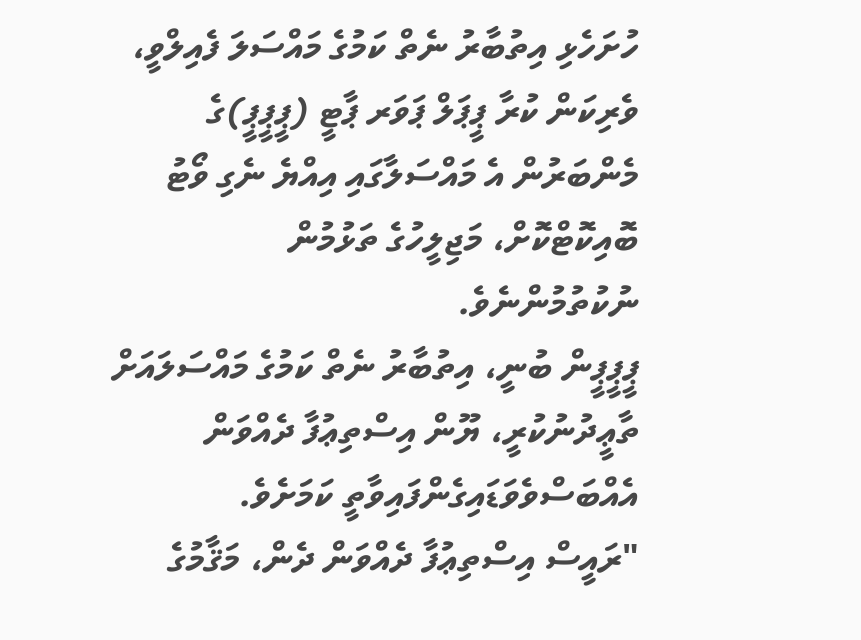ހުށަހެޅި އިތުބާރު ނެތް ކަމުގެ މައްސަލަ ފެއިލްވީ، ވެރިކަން ކުރާ ޕީޕަލް ޕަވަރ ޕާޓީ (ޕީޕީޕީ)ގެ މެންބަރުން އެ މައްސަލާގައި އިއްޔެ ނެގި ވޯޓު ބޮއިކޮޓްކޮށް، މަޖިލީހުގެ ތަޅުމުން ނުކުތުމުންނެވެ.
ޕީޕީޕީން ބުނީ، އިތުބާރު ނެތް ކަމުގެ މައްސަލައަށް ތާޢީދުނުކުރީ، ޔޫން އިސްތިޢުފާ ދެއްވަން އެއްބަސްވެވަޑައިގެންފައިވާތީ ކަމަށެވެ.
"ރައީސް އިސްތިޢުފާ ދެއްވަން ދެން، މަޤާމުގެ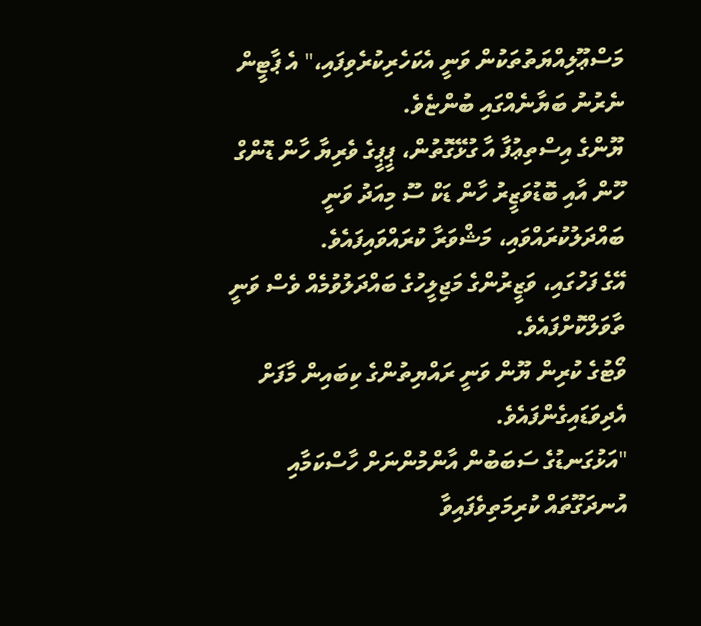މަސްޢޫލިއްޔަތުތަކުން ވަނީ އެކަހެރިކުރެވިފައި،" އެ ޕާޓީން ނެރުނު ބަޔާނެއްގައި ބުންޏެވެ.
ޔޫންގެ އިސްތިޢުފާ އާ ގުޅޭގޮތުން، ޕީޕީގެ ވެރިޔާ ހާން ޑޮންގް ހޫން އާއި ބޮޑުވަޒީރު ހާން ޑަކް ސޫ މިއަދު ވަނީ ބައްދަލުކުރައްވައި، މަޝްވަރާ ކުރައްވައިފައެވެ.
އޭގެ ފަހުގައި، ވަޒީރުންގެ މަޖިލީހުގެ ބައްދަލުވުމެއް ވެސް ވަނީ ތާވަލްކޮށްފައެވެ.
ވޯޓުގެ ކުރިން ޔޫން ވަނީ ރައްޔިތުންގެ ކިބައިން މާފަށް އެދިވަޑައިގެންފައެވެ.
"އަޅުގަނޑުގެ ސަބަބުން އާންމުންނަށް ހާސްކަމާއި އުނދަގޫތައް ކުރިމަތިވެފައިވާ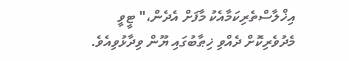އިޚްލާސްތެރިކަމާއެކު މާފަށް އެދެން،" ޓީވީ މެދުވެރިކޮށް ދެއްވި ޚިޠާބުގައި ޔޫން ވިދާޅުވިއެވެ.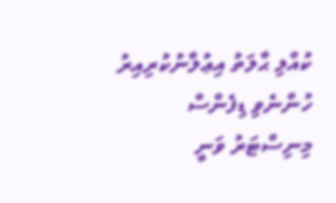ކުއްލި ޙާލަތު އިޢުލާނުކުރިއިރު ހުންނެވި ޑިފެންސް މިނިސްޓަރު ވަނީ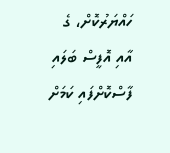ހައްޔަރުކޮށް، ގެ އާއި އޮފީސް ބަލައި ފާސްކޮށްފައި ކަމަށް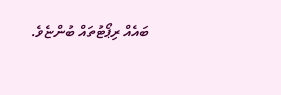ބައެއް ރިޕޯޓުތައް ބުންޏެވެ.